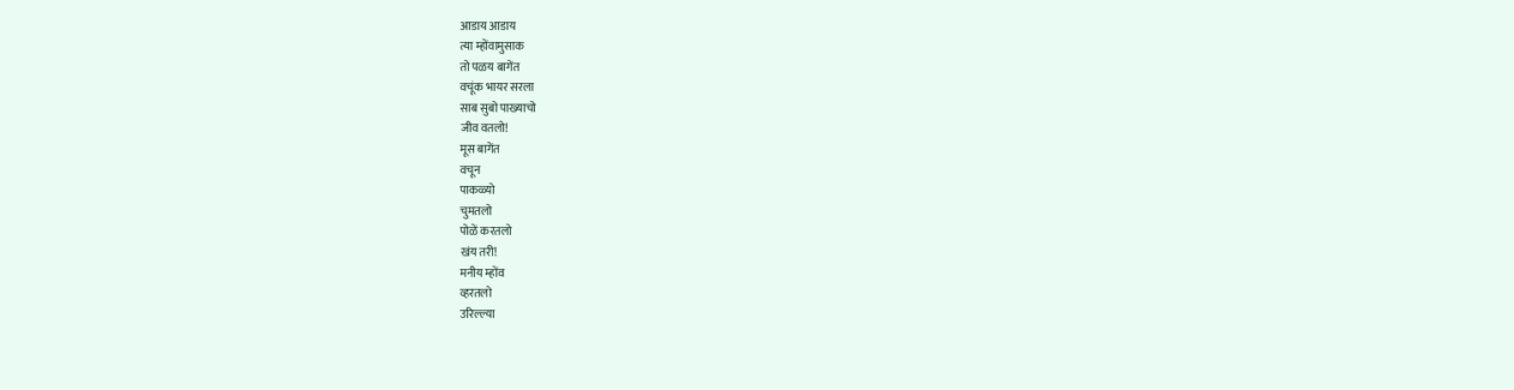आडाय आडाय
त्या म्होंवामुसाक
तो पळय बागेंत
वचूंक भायर सरला
साब सुबो पाख्याचो
जीव वतलो!
मूस बागेंत
वचून
पाकळ्यो
चुमतलो
पोळें करतलो
खंय तरी!
मनीय म्होंव
व्हरतलो
उरिल्ल्या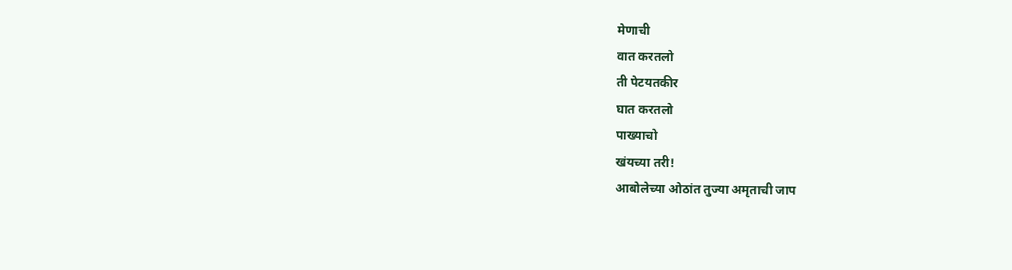मेणाची
वात करतलो
ती पेटयतकीर
घात करतलो
पाख्याचो
खंयच्या तरी!
आबोलेच्या ओठांत तुज्या अमृताची जाप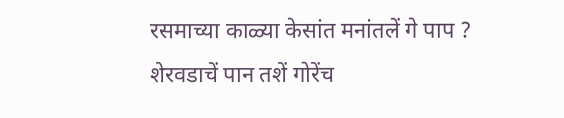रसमाच्या काळ्या केसांत मनांतलें गे पाप ? शेरवडाचें पान तशें गोरेंच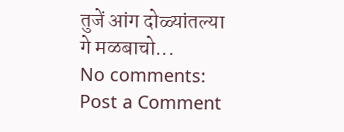तुजें आंग दोळ्यांतल्या गे मळबाचो...
No comments:
Post a Comment